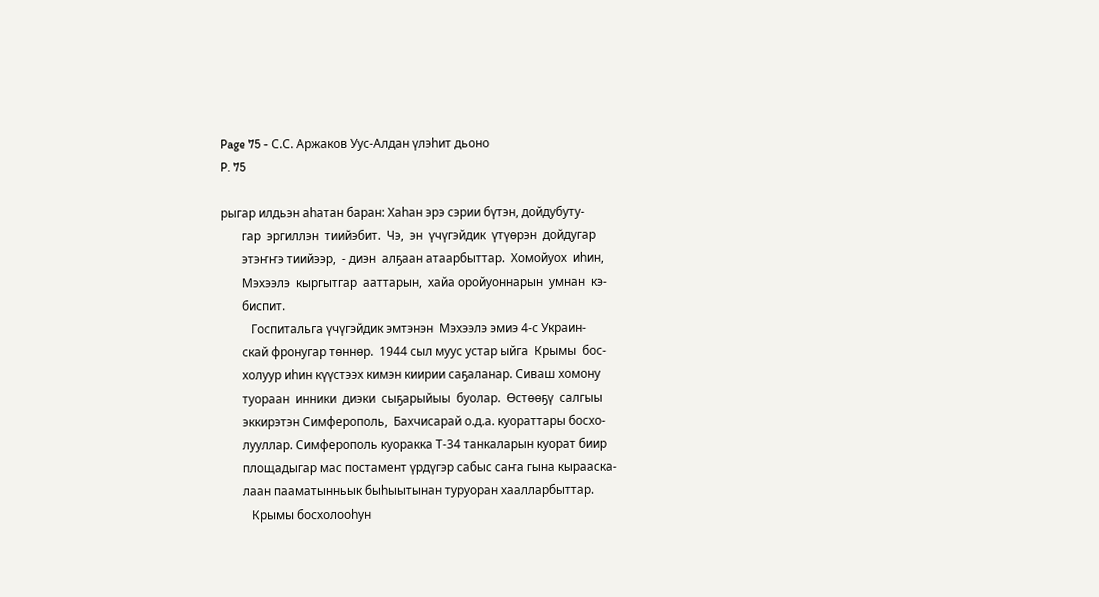Page 75 - С.С. Аржаков Уус-Алдан үлэһит дьоно
P. 75

рыгар илдьэн аһатан баран: Хаһан эрэ сэрии бүтэн, дойдубуту-
       гар  эргиллэн  тиийэбит.  Чэ,  эн  үчүгэйдик  үтүөрэн  дойдугар
       этэҥҥэ тиийээр,  - диэн  алҕаан атаарбыттар.  Хомойуох  иһин,
       Мэхээлэ  кыргытгар  ааттарын,  хайа оройуоннарын  умнан  кэ-
       биспит.
          Госпитальга үчүгэйдик эмтэнэн  Мэхээлэ эмиэ 4-с Украин-
       скай фронугар төннөр.  1944 сыл муус устар ыйга  Крымы  бос-
       холуур иһин күүстээх кимэн киирии саҕаланар. Сиваш хомону
       туораан  инники  диэки  сыҕарыйыы  буолар.  Өстөөҕү  салгыы
       эккирэтэн Симферополь,  Бахчисарай о.д.а. куораттары босхо-
       лууллар. Симферополь куоракка Т-34 танкаларын куорат биир
       площадыгар мас постамент үрдүгэр сабыс саҥа гына кырааска-
       лаан пааматынньык быһыытынан туруоран хаалларбыттар.
          Крымы босхолооһун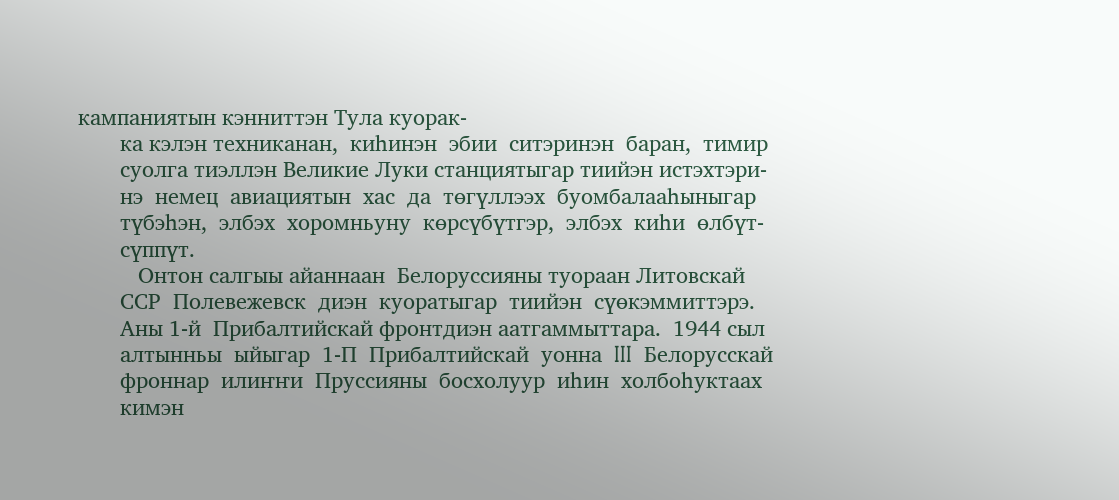кампаниятын кэнниттэн Тула куорак-
       ка кэлэн техниканан,  киһинэн  эбии  ситэринэн  баран,  тимир
       суолга тиэллэн Великие Луки станциятыгар тиийэн истэхтэри-
       нэ  немец  авиациятын  хас  да  төгүллээх  буомбалааһыныгар
       түбэһэн,  элбэх  хоромньуну  көрсүбүтгэр,  элбэх  киһи  өлбүт-
       сүппүт.
          Онтон салгыы айаннаан  Белоруссияны туораан Литовскай
       ССР  Полевежевск  диэн  куоратыгар  тиийэн  сүөкэммиттэрэ.
       Аны 1-й  Прибалтийскай фронтдиэн аатгаммыттара.  1944 сыл
       алтынньы  ыйыгар  1-П  Прибалтийскай  уонна  III  Белорусскай
       фроннар  илиҥҥи  Пруссияны  босхолуур  иһин  холбоһуктаах
       кимэн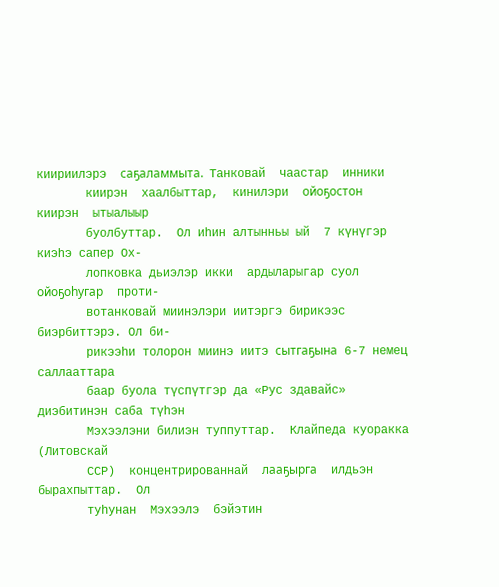киириилэрэ  саҕаламмыта.  Танковай  чаастар  инники
       киирэн  хаалбыттар,  кинилэри  ойоҕостон  киирэн  ытыалыыр
       буолбуттар.  Ол иһин алтынньы ый  7 күнүгэр киэһэ сапер Ох-
       лопковка дьиэлэр икки  ардыларыгар суол  ойоҕоһугар  проти-
       вотанковай миинэлэри иитэргэ бирикээс биэрбиттэрэ. Ол би-
       рикээһи толорон миинэ иитэ сытгаҕына 6-7 немец саллааттара
       баар буола түспүтгэр да «Рус здавайс» диэбитинэн саба түһэн
       Мэхээлэни билиэн туппуттар.  Клайпеда куоракка (Литовскай
       ССР)  концентрированнай  лааҕырга  илдьэн  бырахпыттар.  Ол
       туһунан  Мэхээлэ  бэйэтин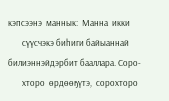кэпсээнэ  маннык:  Манна  икки
       сүүсчэкэ биһиги байыаннай билиэннэйдэрбит бааллара. Соро-
       хторо  өрдөөҕүтэ,  сорохторо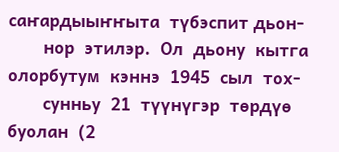саҥардыыҥҥыта  түбэспит дьон-
       нор  этилэр.  Ол  дьону  кытга  олорбутум  кэннэ  1945  сыл  тох-
       сунньу  21  түүнүгэр  төрдүө  буолан  (2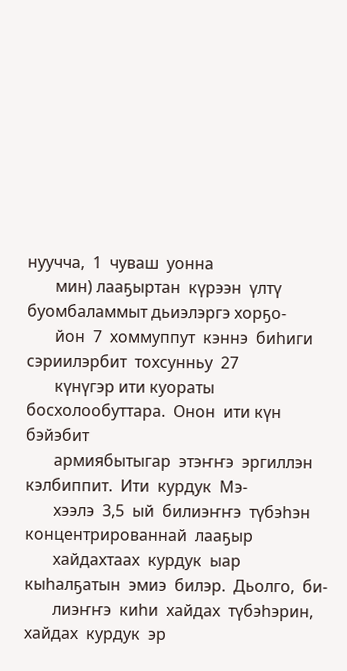нуучча,  1  чуваш  уонна
       мин) лааҕыртан  күрээн  үлтү буомбаламмыт дьиэлэргэ хорҕо-
       йон  7  хоммуппут  кэннэ  биһиги  сэриилэрбит  тохсунньу  27
       күнүгэр ити куораты  босхолообуттара.  Онон  ити күн бэйэбит
       армиябытыгар  этэҥҥэ  эргиллэн  кэлбиппит.  Ити  курдук  Мэ-
       хээлэ  3,5  ый  билиэҥҥэ  түбэһэн  концентрированнай  лааҕыр
       хайдахтаах  курдук  ыар  кыһалҕатын  эмиэ  билэр.  Дьолго,  би-
       лиэҥҥэ  киһи  хайдах  түбэһэрин,  хайдах  курдук  эр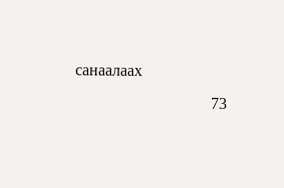санаалаах
                                  73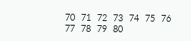70   71   72   73   74   75   76   77   78   79   80